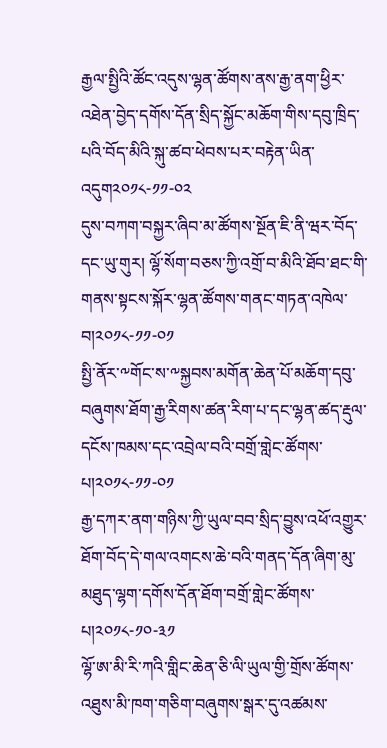རྒྱལ་སྤྱིའི་ཚོང་འདུས་ལྷན་ཚོགས་ནས་རྒྱ་ནག་ཕྱིར་འཐེན་བྱེད་དགོས་དོན་སྲིད་སྐྱོང་མཆོག་གིས་དབུ་ཁྲིད་པའི་བོད་མིའི་སྐུ་ཚབ་ཕེབས་པར་བརྟེན་ཡིན་འདུག༢༠༡༨-༡༡-༠༢
དུས་བཀག་བསྐྱར་ཞིབ་མ་ཚོགས་སྔོན་ཇི་ནི་ཝར་བོད་དང་ཡུ་གུར། ལྷོ་སོག་བཅས་ཀྱི་འགྲོ་བ་མིའི་ཐོབ་ཐང་གི་གནས་སྟངས་སྐོར་ལྷན་ཚོགས་གནང་གཏན་འཁེལ་བ།༢༠༡༨-༡༡-༠༡
སྤྱི་ནོར་༸གོང་ས་༸སྐྱབས་མགོན་ཆེན་པོ་མཆོག་དབུ་བཞུགས་ཐོག་རྒྱ་རིགས་ཚན་རིག་པ་དང་ལྷན་ཚད་རྡུལ་དངོས་ཁམས་དང་འབྲེལ་བའི་བགྲོ་གླེང་ཚོགས་པ།༢༠༡༨-༡༡-༠༡
རྒྱ་དཀར་ནག་གཉིས་ཀྱི་ཡུལ་བབ་སྲིད་བྱུས་འཕོ་འགྱུར་ཐོག་བོད་དེ་གལ་འགངས་ཆེ་བའི་གནད་དོན་ཞིག་མུ་མཐུད་ལྷག་དགོས་དོན་ཐོག་བགྲོ་གླེང་ཚོགས་པ།༢༠༡༨-༡༠-༣༡
ལྷོ་ཨ་མི་རི་ཀའི་གླིང་ཆེན་ཅི་ལི་ཡུལ་གྱི་གྲོས་ཚོགས་འཐུས་མི་ཁག་གཅིག་བཞུགས་སྒར་དུ་འཚམས་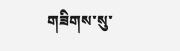གཟིགས་སུ་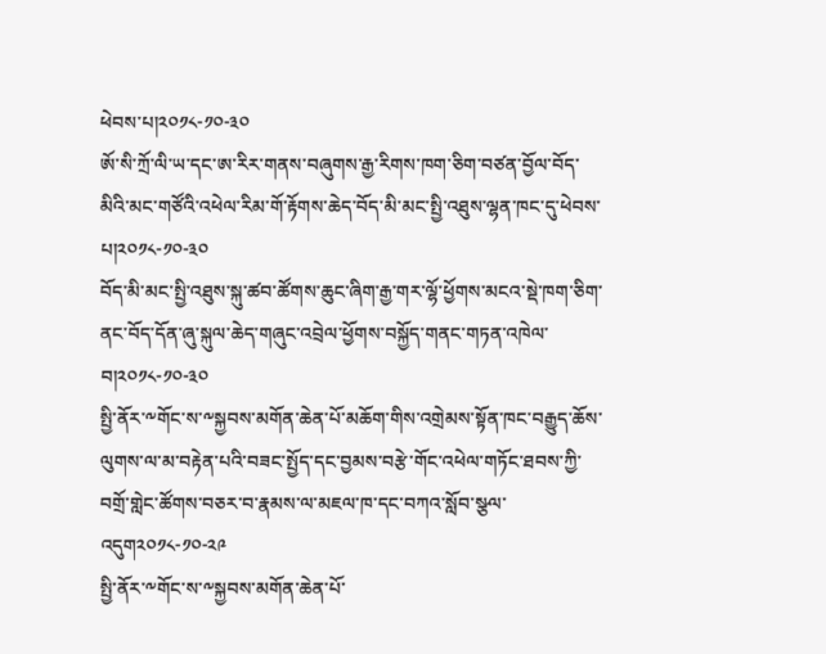ཕེབས་པ།༢༠༡༨-༡༠-༣༠
ཨོ་སི་ཀྲོ་ལི་ཡ་དང་ཨ་རིར་གནས་བཞུགས་རྒྱ་རིགས་ཁག་ཅིག་བཙན་བྱོལ་བོད་མིའི་མང་གཙོའི་འཕེལ་རིམ་གོ་རྟོགས་ཆེད་བོད་མི་མང་སྤྱི་འཐུས་ལྷན་ཁང་དུ་ཕེབས་པ།༢༠༡༨-༡༠-༣༠
བོད་མི་མང་སྤྱི་འཐུས་སྐུ་ཚབ་ཚོགས་ཆུང་ཞིག་རྒྱ་གར་ལྷོ་ཕྱོགས་མངའ་སྡེ་ཁག་ཅིག་ནང་བོད་དོན་ཞུ་སྐུལ་ཆེད་གཞུང་འབྲེལ་ཕྱོགས་བསྐྱོད་གནང་གཏན་འཁེལ་བ།༢༠༡༨-༡༠-༣༠
སྤྱི་ནོར་༸གོང་ས་༸སྐྱབས་མགོན་ཆེན་པོ་མཆོག་གིས་འགྲེམས་སྟོན་ཁང་བརྒྱུད་ཆོས་ལུགས་ལ་མ་བརྟེན་པའི་བཟང་སྤྱོད་དང་བྱམས་བརྩེ་གོང་འཕེལ་གཏོང་ཐབས་ཀྱི་བགྲོ་གླེང་ཚོགས་བཅར་བ་རྣམས་ལ་མཇལ་ཁ་དང་བཀའ་སློབ་སྩལ་འདུག༢༠༡༨-༡༠-༢༩
སྤྱི་ནོར་༸གོང་ས་༸སྐྱབས་མགོན་ཆེན་པོ་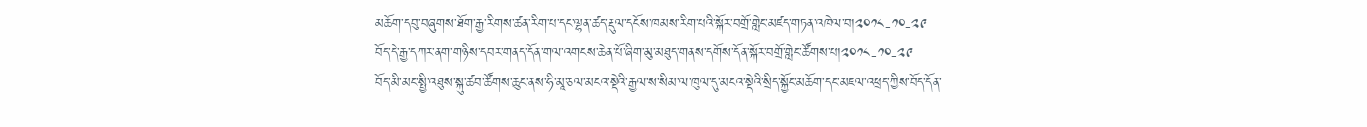མཆོག་དབུ་བཞུགས་ཐོག་རྒྱ་རིགས་ཚན་རིག་པ་དང་ལྷན་ཚད་རྡུལ་དངོས་ཁམས་རིག་པའི་སྐོར་བགྲོ་གླེང་མཛད་གཏན་འཁེལ་བ།༢༠༡༨-༡༠-༢༩
བོད་དེ་རྒྱ་དཀར་ནག་གཉིས་དབར་གནད་དོན་གལ་འགངས་ཆེན་པོ་ཞིག་མུ་མཐུད་གནས་དགོས་དོན་སྐོར་བགྲོ་གླེང་ཚོགས་པ།༢༠༡༨-༡༠-༢༩
བོད་མི་མང་སྤྱི་འཐུས་སྐུ་ཚབ་ཚོགས་ཆུང་ནས་ཧི་མཱ་ཅལ་མངའ་སྡེའི་རྒྱལ་ས་སིམ་ལ་ཁུལ་དུ་མངའ་སྡེའི་སྲིད་སྐྱོང་མཆོག་དང་མཇལ་འཕྲད་ཀྱིས་བོད་དོན་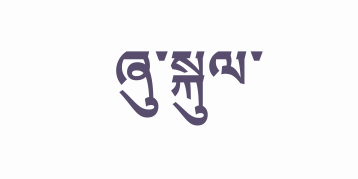ཞུ་སྐུལ་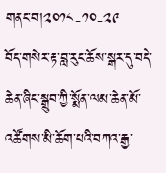གནང་བ།༢༠༡༨-༡༠-༢༩
བོད་གསེར་རྟ་བླ་རུང་ཆོས་སྒར་དུ་བདེ་ཆེན་ཞིང་སྒྲུབ་ཀྱི་སྨོན་ལམ་ཆེན་མོ་འཚོགས་མི་ཆོག་པའི་བཀའ་རྒྱ་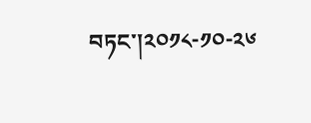བཏང་།༢༠༡༨-༡༠-༢༦